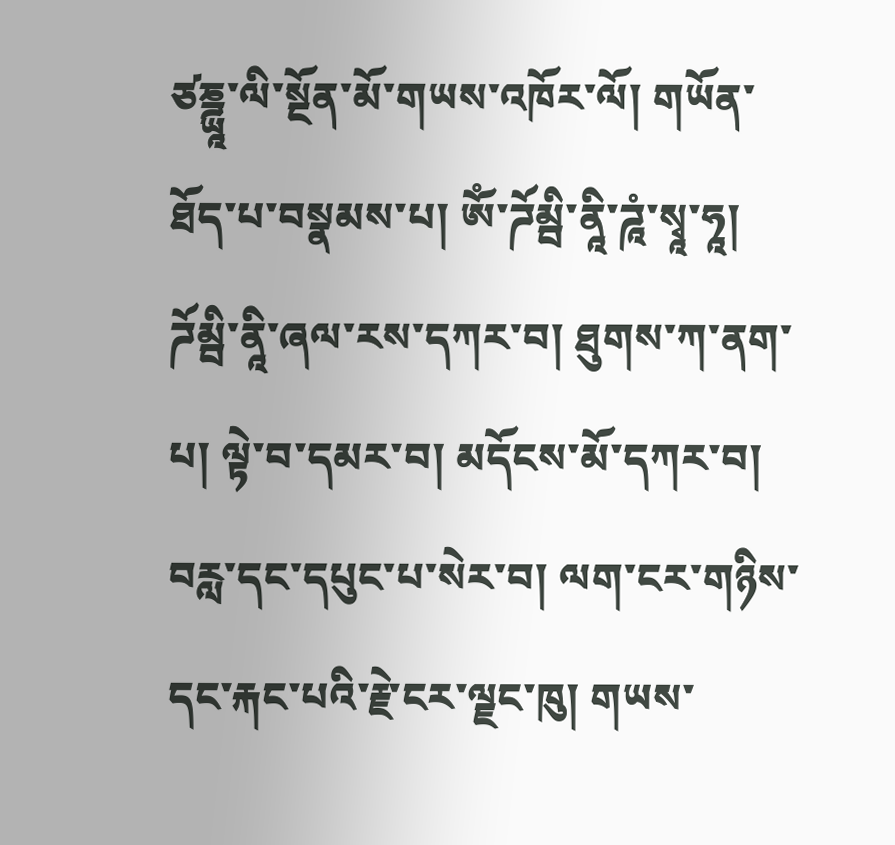ཙཎྜྻཱ་ལི་སྔོན་མོ་གཡས་འཁོར་ལོ། གཡོན་ཐོད་པ་བསྣམས་པ། ཨོཾ་ཌོམྦི་ནཱི་ཌཱཾ་སྭཱ་ཧཱ། ཌོམྦི་ནཱི་ཞལ་རས་དཀར་བ། ཐུགས་ཀ་ནག་པ། ལྟེ་བ་དམར་བ། མདོངས་མོ་དཀར་བ། བརླ་དང་དཔུང་པ་སེར་བ། ལག་ངར་གཉིས་དང་རྐང་པའི་རྗེ་ངར་ལྗང་ཁུ། གཡས་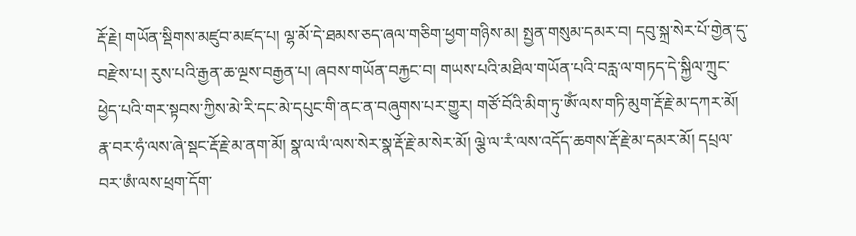རྡོ་རྗེ། གཡོན་སྡིགས་མཛུབ་མཛད་པ། ལྷ་མོ་དེ་ཐམས་ཅད་ཞལ་གཅིག་ཕྱག་གཉིས་མ། སྤྱན་གསུམ་དམར་བ། དབུ་སྐྲ་སེར་པོ་གྱེན་དུ་བརྫེས་པ། རུས་པའི་རྒྱན་ཆ་ལྔས་བརྒྱན་པ། ཞབས་གཡོན་བརྐྱང་བ། གཡས་པའི་མཐིལ་གཡོན་པའི་བརླ་ལ་གཏད་དེ་སྐྱིལ་ཀྲུང་ཕྱེད་པའི་གར་སྟབས་ཀྱིས་མེ་རི་དང་མེ་དཔུང་གི་ནང་ན་བཞུགས་པར་གྱུར། གཙོ་བོའི་མིག་ཏུ་ཨོཾ་ལས་གཏི་མུག་རྡོ་རྗེ་མ་དཀར་མོ། རྣ་བར་ཧཾ་ལས་ཞེ་སྡང་རྡོ་རྗེ་མ་ནག་མོ། སྣ་ལ་ལཾ་ལས་སེར་སྣ་རྡོ་རྗེ་མ་སེར་མོ། ལྕེ་ལ་རཾ་ལས་འདོད་ཆགས་རྡོ་རྗེ་མ་དམར་མོ། དཔྲལ་བར་ཨཾ་ལས་ཕྲག་དོག་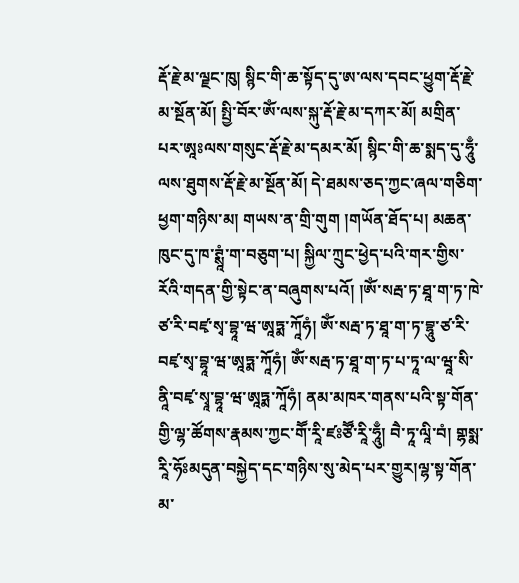རྡོ་རྗེ་མ་ལྗང་ཁུ། སྙིང་གི་ཆ་སྟོད་དུ་ཨ་ལས་དབང་ཕྱུག་རྡོ་རྗེ་མ་སྔོན་མོ། སྤྱི་བོར་ཨོཾ་ལས་སྐུ་རྡོ་རྗེ་མ་དཀར་མོ། མགྲིན་པར་ཨཱཿལས་གསུང་རྡོ་རྗེ་མ་དམར་མོ། སྙིང་གི་ཆ་སྨད་དུ་ཧཱུྃ་ལས་ཐུགས་རྡོ་རྗེ་མ་སྔོན་མོ། དེ་ཐམས་ཅད་ཀྱང་ཞལ་གཅིག་ཕྱག་གཉིས་མ། གཡས་ན་གྲི་གུག །གཡོན་ཐོད་པ། མཆན་ཁུང་དུ་ཁ་ཊྶཱཾ་ག་བཅུག་པ། སྐྱིལ་ཀྲུང་ཕྱེད་པའི་གར་གྱིས་རོའི་གདན་གྱི་སྟེང་ན་བཞུགས་པའོ། །ཨོཾ་སརྦ་ཏ་ཐཱ་ག་ཏ་ཁེ་ཙ་རི་བཛྭ་སྭ་བྷཱ་ཝ་ཨཱཏྨ་ཀཱོཧཾ། ཨོཾ་སརྦ་ཏ་ཐཱ་ག་ཏ་བྷཱུ་ཙ་རི་བཛྭ་སྭ་བྷཱ་ཝ་ཨཱཏྨ་ཀཱོཧཾ། ཨོཾ་སརྦ་ཏ་ཐཱ་ག་ཏ་པ་ཏཱ་ལ་ཝཱ་སི་ནཱི་བཛྭ་སྭཱ་བྷཱ་ཝ་ཨཱཏྨ་ཀཱོཧཾ། ནམ་མཁར་གནས་པའི་སྟ་གོན་གྱི་ལྷ་ཚོགས་རྣམས་ཀྱང་གཽ་རཱི་ཛཿཙཽ་རཱི་ཧཱུྃ། བཻ་ཏཱ་ལཱི་བཾ། གྷསྨ་རཱི་ཧོཿམདུན་བསྐྱེད་དང་གཉིས་སུ་མེད་པར་གྱུར།ལྷ་སྟ་གོན་མ་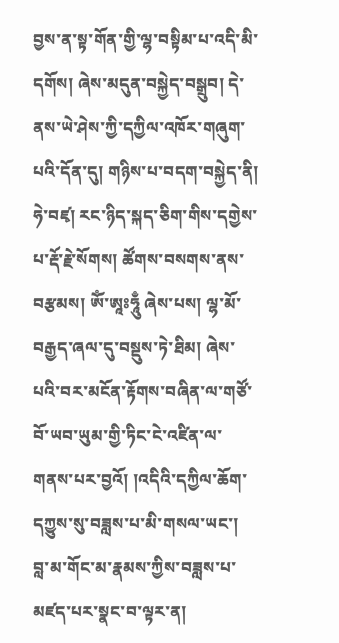བྱས་ན་སྟ་གོན་གྱི་ལྷ་བསྟིམ་པ་འདི་མི་དགོས། ཞེས་མདུན་བསྐྱེད་བསྒྲུབ། དེ་ནས་ཡེ་ཤེས་ཀྱི་དཀྱིལ་འཁོར་གཞུག་པའི་དོན་དུ། གཉིས་པ་བདག་བསྐྱེད་ནི། ཧེ་བཛྭ། རང་ཉིད་སྐད་ཅིག་གིས་དགྱེས་པ་རྡོ་རྗེ་སོགས། ཚོགས་བསགས་ནས་བརྩམས། ཨོཾ་ཨཱཿཧཱུྃ ཞེས་པས། ལྷ་མོ་བརྒྱད་ཞལ་དུ་བསྡུས་ཏེ་ཐིམ། ཞེས་པའི་བར་མངོན་རྟོགས་བཞིན་ལ་གཙོ་བོ་ཡབ་ཡུམ་གྱི་ཏིང་ངེ་འཛིན་ལ་གནས་པར་བྱའོ། །འདིའི་དཀྱིལ་ཆོག་དཀྱུས་སུ་བཟླས་པ་མི་གསལ་ཡང་། བླ་མ་གོང་མ་རྣམས་ཀྱིས་བཟླས་པ་མཛད་པར་སྣང་བ་ལྟར་ན།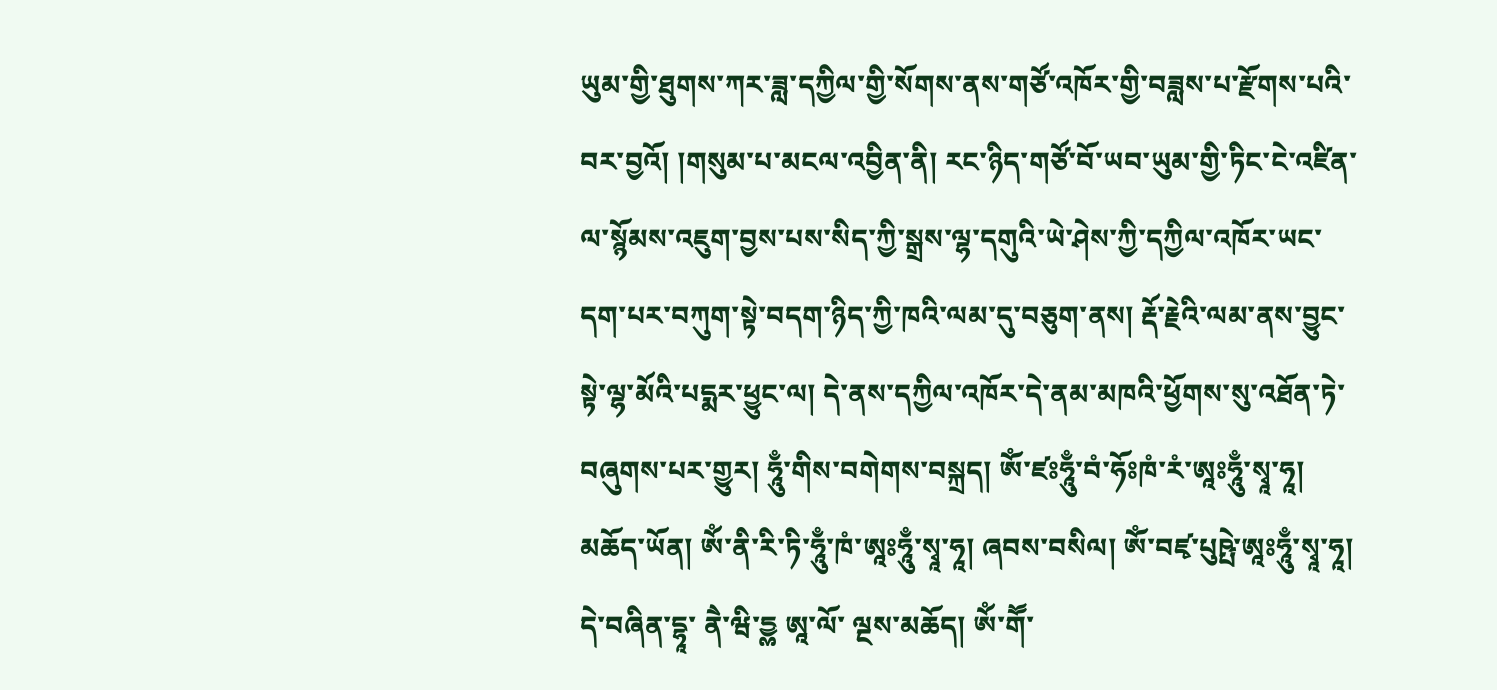ཡུམ་གྱི་ཐུགས་ཀར་ཟླ་དཀྱིལ་གྱི་སོགས་ནས་གཙོ་འཁོར་གྱི་བཟླས་པ་རྫོགས་པའི་བར་བྱའོ། །གསུམ་པ་མངལ་འབྱིན་ནི། རང་ཉིད་གཙོ་བོ་ཡབ་ཡུམ་གྱི་ཏིང་ངེ་འཛིན་ལ་སྙོམས་འཇུག་བྱས་པས་སིད་ཀྱི་སྒྲས་ལྷ་དགུའི་ཡེ་ཤེས་ཀྱི་དཀྱིལ་འཁོར་ཡང་དག་པར་བཀུག་སྟེ་བདག་ཉིད་ཀྱི་ཁའི་ལམ་དུ་བཅུག་ནས། རྡོ་རྗེའི་ལམ་ནས་བྱུང་སྟེ་ལྷ་མོའི་པདྨར་ཕྱུང་ལ། དེ་ནས་དཀྱིལ་འཁོར་དེ་ནམ་མཁའི་ཕྱོགས་སུ་འཐོན་ཏེ་བཞུགས་པར་གྱུར། ཧཱུྃ་གིས་བགེགས་བསྐྲད། ཨོཾ་ཛཿཧཱུྃ་བཾ་ཧོཿཁཾ་རཾ་ཨཱཿཧཱུྃ་སྭཱ་ཧཱ། མཆོད་ཡོན། ཨོཾ་ནི་རི་ཏི་ཧཱུྃ་ཁཾ་ཨཱཿཧཱུྃ་སྭཱ་ཧཱ། ཞབས་བསིལ། ཨོཾ་བཛྭ་པུཥྤེ་ཨཱཿཧཱུྃ་སྭཱ་ཧཱ། དེ་བཞིན་དྷཱ་ ནཻ་ཝི་དྱྎ ཨཱ་ལོ་ ལྔས་མཆོད། ཨོཾ་གཽ་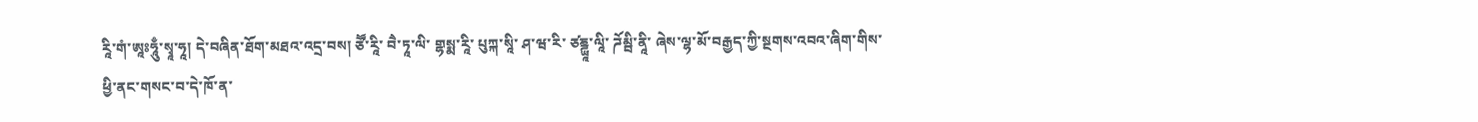རཱི་གཾ་ཨཱཿཧཱུྃ་སྭཱ་ཧཱ། དེ་བཞིན་ཐོག་མཐའ་འདྲ་བས། ཙཽ་རཱི་ བཻ་ཏཱ་ལི་ གྷསྨ་རཱི་ པུཀྐ་སཱི་ ཤ་ཝ་རི་ ཙཎྜྻཱ་ལཱི་ ཌོམྦི་ནཱི་ ཞེས་ལྷ་མོ་བརྒྱད་ཀྱི་སྔགས་འབའ་ཞིག་གིས་ཕྱི་ནང་གསང་བ་དེ་ཁོ་ན་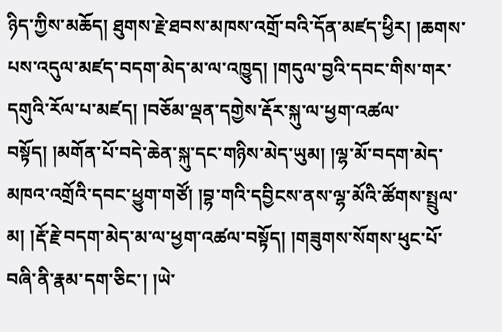ཉིད་ཀྱིས་མཆོད། ཐུགས་རྗེ་ཐབས་མཁས་འགྲོ་བའི་དོན་མཛད་ཕྱིར། །ཆགས་པས་འདུལ་མཛད་བདག་མེད་མ་ལ་འཁྱུད། །གདུལ་བྱའི་དབང་གིས་གར་དགུའི་རོལ་པ་མཛད། །བཅོམ་ལྡན་དགྱེས་རྡོར་སྐུ་ལ་ཕྱག་འཚལ་བསྟོད། །མགོན་པོ་བདེ་ཆེན་སྐུ་དང་གཉིས་མེད་ཡུམ། །ལྷ་མོ་བདག་མེད་མཁའ་འགྲོའི་དབང་ཕྱུག་གཙོ། །བྷ་གའི་དབྱིངས་ནས་ལྷ་མོའི་ཚོགས་སྤྲུལ་མ། །རྡོ་རྗེ་བདག་མེད་མ་ལ་ཕྱག་འཚལ་བསྟོད། །གཟུགས་སོགས་ཕུང་པོ་བཞི་ནི་རྣམ་དག་ཅིང་། །ཡེ་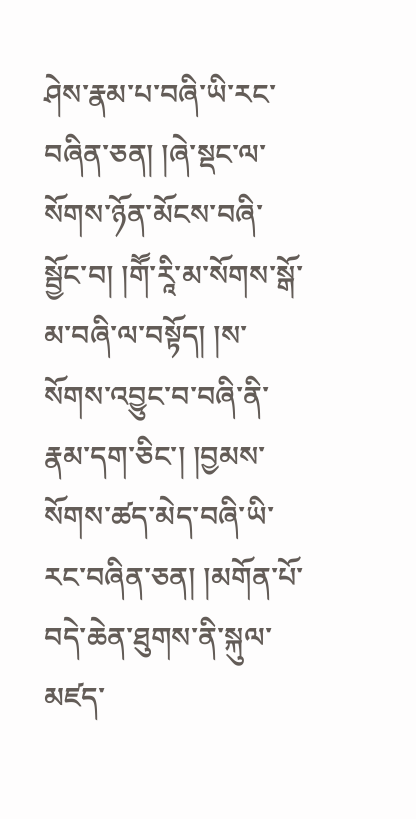ཤེས་རྣམ་པ་བཞི་ཡི་རང་བཞིན་ཅན། །ཞེ་སྡང་ལ་སོགས་ཉོན་མོངས་བཞི་སྦྱོང་བ། །གཽ་རཱི་མ་སོགས་སྒོ་མ་བཞི་ལ་བསྟོད། །ས་སོགས་འབྱུང་བ་བཞི་ནི་རྣམ་དག་ཅིང་། །བྱམས་སོགས་ཚད་མེད་བཞི་ཡི་རང་བཞིན་ཅན། །མགོན་པོ་བདེ་ཆེན་ཐུགས་ནི་སྐུལ་མཛད་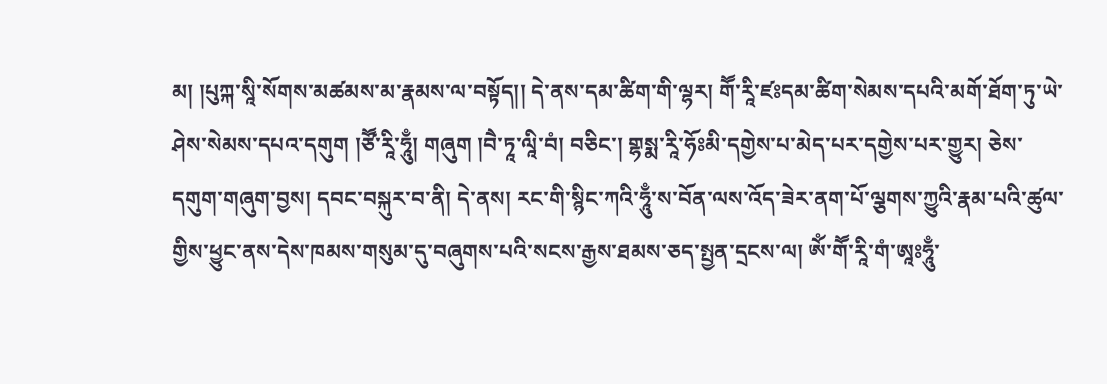མ། །པུཀྐ་སཱི་སོགས་མཚམས་མ་རྣམས་ལ་བསྟོད།། དེ་ནས་དམ་ཚིག་གི་ལྷར། གཽ་རཱི་ཛཿདམ་ཚིག་སེམས་དཔའི་མགོ་ཐོག་ཏུ་ཡེ་ཤེས་སེམས་དཔའ་དགུག །ཙཽ་རཱི་ཧཱུྃ། གཞུག །བཻ་ཏཱ་ལཱི་བཾ། བཅིང་། གྷསྨ་རཱི་ཧོཿམི་དགྱེས་པ་མེད་པར་དགྱེས་པར་གྱུར། ཅེས་དགུག་གཞུག་བྱས། དབང་བསྐུར་བ་ནི། དེ་ནས། རང་གི་སྙིང་ཀའི་ཧཱུྃ་ས་བོན་ལས་འོད་ཟེར་ནག་པོ་ལྕགས་ཀྱུའི་རྣམ་པའི་ཚུལ་གྱིས་ཕྱུང་ནས་དེས་ཁམས་གསུམ་དུ་བཞུགས་པའི་སངས་རྒྱས་ཐམས་ཅད་སྤྱན་དྲངས་ལ། ཨོཾ་གཽ་རཱི་གཾ་ཨཱཿཧཱུྃ་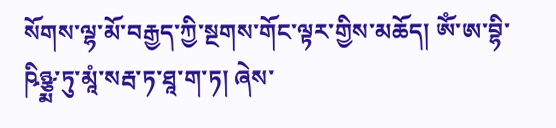སོགས་ལྷ་མོ་བརྒྱད་ཀྱི་སྔགས་གོང་ལྟར་གྱིས་མཆོད། ཨོཾ་ཨ་བྷི་ཥིཉྩྨ་ཏུ་མཱཾ་སརྦ་ཏ་ཐཱ་ག་ཏ། ཞེས་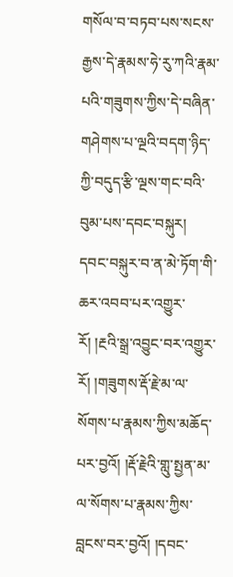གསོལ་བ་བཏབ་པས་སངས་རྒྱས་དེ་རྣམས་ཧེ་རུ་ཀའི་རྣམ་པའི་གཟུགས་ཀྱིས་དེ་བཞིན་གཤེགས་པ་ལྔའི་བདག་ཉིད་ཀྱི་བདུད་རྩི་ལྔས་གང་བའི་བུམ་པས་དབང་བསྐུར། དབང་བསྐུར་བ་ན་མེ་ཏོག་གི་ཆར་འབབ་པར་འགྱུར་རོ། །རྔའི་སྒྲ་འབྱུང་བར་འགྱུར་རོ། །གཟུགས་རྡོ་རྗེ་མ་ལ་སོགས་པ་རྣམས་ཀྱིས་མཆོད་པར་བྱའོ། །རྡོ་རྗེའི་གླུ་སྤྱན་མ་ལ་སོགས་པ་རྣམས་ཀྱིས་བླངས་བར་བྱའོ། །དབང་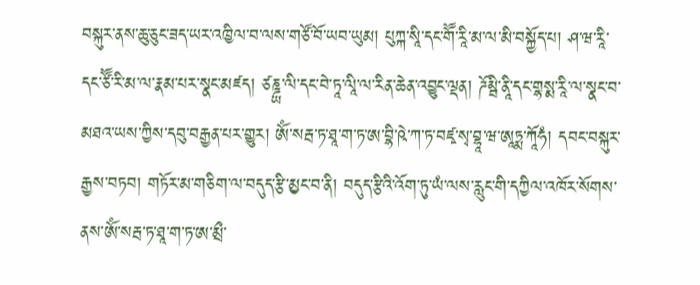བསྐུར་ནས་ཆུ་ཅུང་ཟད་ཡར་འཁྱིལ་བ་ལས་གཙོ་བོ་ཡབ་ཡུམ། པུཀྐ་སཱི་དང་གཽ་རཱི་མ་ལ་མི་བསྐྱོད་པ། ཤ་ཝ་རཱི་དང་ཙཽ་རི་མ་ལ་རྣམ་པར་སྣང་མཛད། ཙཎྜྻ་ལི་དང་བེ་ཏཱ་ལཱི་ལ་རིན་ཆེན་འབྱུང་ལྡན། ཌོམྦི་ནཱི་དང་གྷསྨ་རཱི་ལ་སྣང་བ་མཐའ་ཡས་ཀྱིས་དབུ་བརྒྱན་པར་གྱུར། ཨོཾ་སརྦ་ཏ་ཐཱ་ག་ཏ་ཨ་བྷི་ཥེ་ཀ་ཏ་བཛྭ་སྭ་བྷཱ་ཝ་ཨཱཏྨ་ཀཱོཧཾ། དབང་བསྐུར་རྒྱས་བཏབ། གཏོར་མ་གཅིག་ལ་བདུད་རྩི་མྱང་བ་ནི། བདུད་རྩིའི་འོག་ཏུ་ཡཾ་ལས་རླུང་གི་དཀྱིལ་འཁོར་སོགས་ནས་ཨོཾ་སརྦ་ཏ་ཐཱ་ག་ཏ་ཨ་མྲྀ་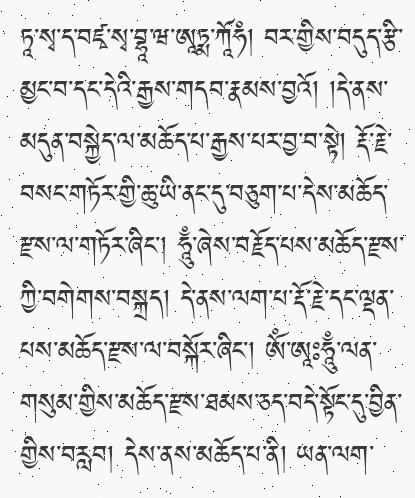ཏཱ་སྭ་ད་བཛྭ་སྭ་བྷཱ་ཝ་ཨཱཏྨ་ཀཱོཧཾ། བར་གྱིས་བདུད་རྩི་མྱང་བ་དང་དེའི་རྒྱས་གདབ་རྣམས་བྱའོ། །དེ་ནས་མདུན་བསྐྱེད་ལ་མཆོད་པ་རྒྱས་པར་བྱ་བ་སྟེ། རྡོ་རྗེ་བསང་གཏོར་གྱི་ཆུ་ཡི་ནང་དུ་བཅུག་པ་དེས་མཆོད་རྫས་ལ་གཏོར་ཞིང་། ཧཱུྃ་ཞེས་བརྗོད་པས་མཆོད་རྫས་ཀྱི་བགེགས་བསྐྲད། དེ་ནས་ལག་པ་རྡོ་རྗེ་དང་ལྡན་པས་མཆོད་རྫས་ལ་བསྐོར་ཞིང་། ཨོཾ་ཨཱཿཧཱུྃ་ལན་གསུམ་གྱིས་མཆོད་རྫས་ཐམས་ཅད་བདེ་སྟོང་དུ་བྱིན་གྱིས་བརླབ། དེས་ནས་མཆོད་པ་ནི། ཡན་ལག་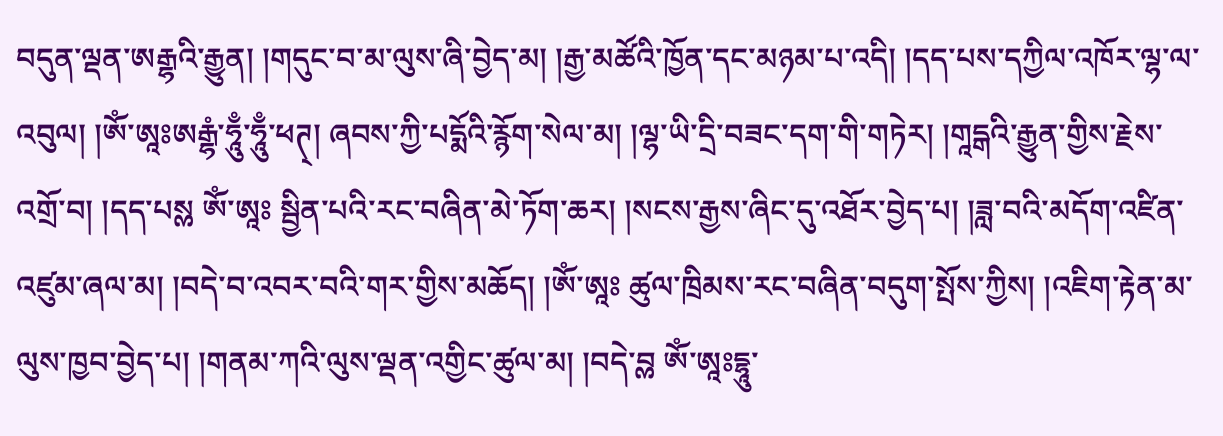བདུན་ལྡན་ཨརྒྷའི་རྒྱུན། །གདུང་བ་མ་ལུས་ཞི་བྱེད་མ། །རྒྱ་མཚོའི་ཁྱོན་དང་མཉམ་པ་འདི། །དད་པས་དཀྱིལ་འཁོར་ལྷ་ལ་འབུལ། །ཨོཾ་ཨཱཿཨརྒྷཾ་ཧཱུྃ་ཧཱུྃ་ཕཊ྄། ཞབས་ཀྱི་པདྨོའི་རྙོག་སེལ་མ། །ལྷ་ཡི་དྲི་བཟང་དག་གི་གཏེར། །གཱདྒའི་རྒྱུན་གྱིས་རྗེས་འགྲོ་བ། །དད་པསྎ ཨོཾ་ཨཱཿ སྦྱིན་པའི་རང་བཞིན་མེ་ཏོག་ཆར། །སངས་རྒྱས་ཞིང་དུ་འཐོར་བྱེད་པ། །ཟླ་བའི་མདོག་འཛིན་འཛུམ་ཞལ་མ། །བདེ་བ་འབར་བའི་གར་གྱིས་མཆོད། །ཨོཾ་ཨཱཿ ཚུལ་ཁྲིམས་རང་བཞིན་བདུག་སྤོས་ཀྱིས། །འཇིག་རྟེན་མ་ལུས་ཁྱབ་བྱེད་པ། །གནམ་ཀའི་ལུས་ལྡན་འགྱིང་ཚུལ་མ། །བདེ་བྎ ཨོཾ་ཨཱཿདྷཱུ་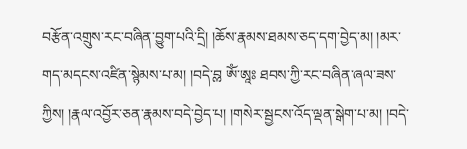བརྩོན་འགྲུས་རང་བཞིན་བྱུག་པའི་དྲི། །ཆོས་རྣམས་ཐམས་ཅད་དག་བྱེད་མ། །མར་གད་མདངས་འཛིན་སྙེམས་པ་མ། །བདེ་བྎ ཨོཾ་ཨཱཿ ཐབས་ཀྱི་རང་བཞིན་ཞལ་ཟས་ཀྱིས། །རྣལ་འབྱོར་ཅན་རྣམས་བདེ་བྱེད་པ། །གསེར་སྦྱངས་འོད་ལྡན་སྒེག་པ་མ། །བདེ་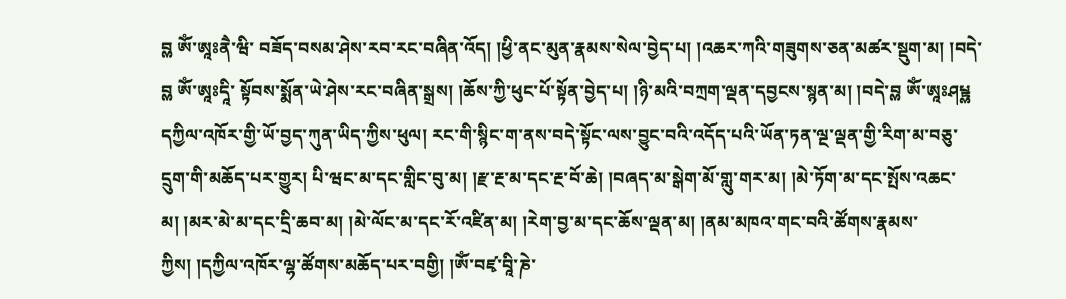བྎ ཨོཾ་ཨཱཿནཻ་ཝི་ བཟོད་བསམ་ཤེས་རབ་རང་བཞིན་འོད། །ཕྱི་ནང་མུན་རྣམས་སེལ་བྱེད་པ། །འཆར་ཀའི་གཟུགས་ཅན་མཚར་སྡུག་མ། །བདེ་བྎ ཨོཾ་ཨཱཿདཱི་ སྟོབས་སྨོན་ཡེ་ཤེས་རང་བཞིན་སྒྲས། །ཆོས་ཀྱི་ཕུང་པོ་སྟོན་བྱེད་པ། །ཉི་མའི་བཀྲག་ལྡན་དབྱངས་སྙན་མ། །བདེ་བྎ ཨོཾ་ཨཱཿཤཔྟྎ དཀྱིལ་འཁོར་གྱི་ཡོ་བྱད་ཀུན་ཡིད་ཀྱིས་ཕུལ། རང་གི་སྙིང་ག་ནས་བདེ་སྟོང་ལས་བྱུང་བའི་འདོད་པའི་ཡོན་ཏན་ལྔ་ལྡན་གྱི་རིག་མ་བཅུ་དྲུག་གི་མཆོད་པར་གྱུར། པི་ཝང་མ་དང་གླིང་བུ་མ། །རྫ་རྔ་མ་དང་རྔ་བོ་ཆེ། །བཞད་མ་སྒེག་མོ་གླུ་གར་མ། །མེ་ཏོག་མ་དང་སྤོས་འཆང་མ། །མར་མེ་མ་དང་དྲི་ཆབ་མ། །མེ་ལོང་མ་དང་རོ་འཛིན་མ། །རེག་བྱ་མ་དང་ཆོས་ལྡན་མ། །ནམ་མཁའ་གང་བའི་ཚོགས་རྣམས་ཀྱིས། །དཀྱིལ་འཁོར་ལྷ་ཚོགས་མཆོད་པར་བགྱི། །ཨོཾ་བཛྭ་བཱི་ཎེ་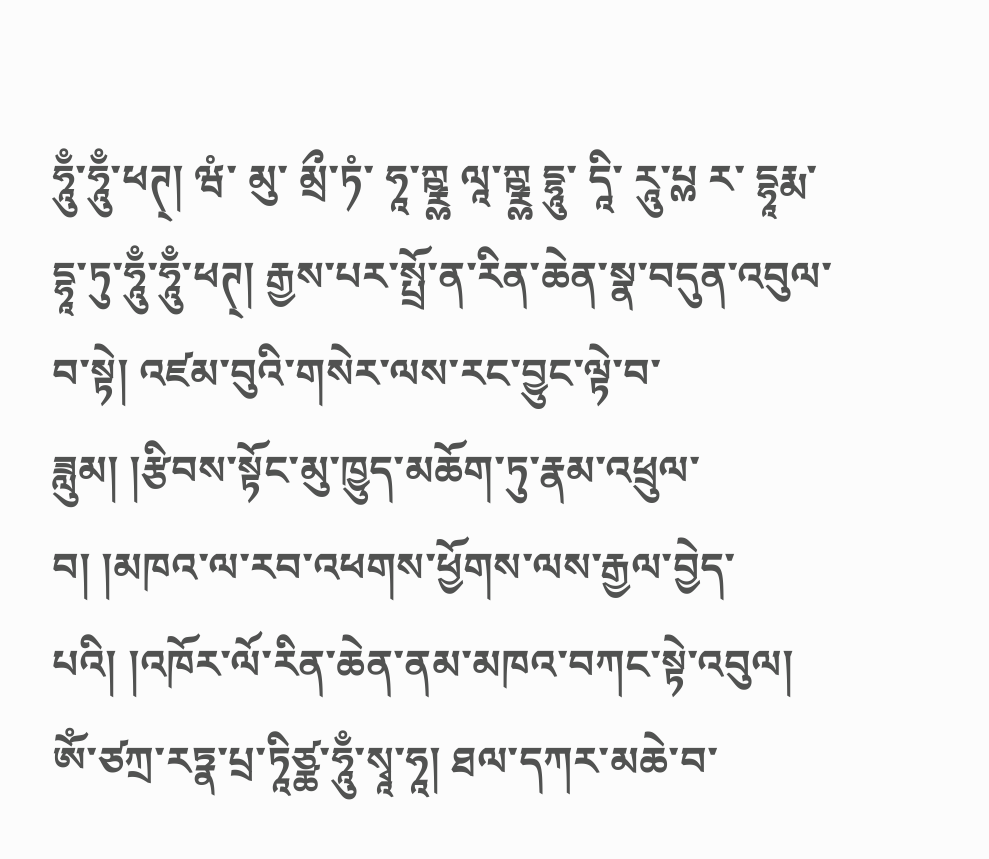ཧཱུྃ་ཧཱུྃ་ཕཊ྄། ཝཾ་ མུ་ མྲྀ་ཏཾ་ ཧཱ་ཀྵྼྎ ལཱ་ཀྵྼྎ དྷཱུ་ དཱི་ རཱུ་པྎ ར་ དྷཱརྨ་དྷཱ་ཏུ་ཧཱུྃ་ཧཱུྃ་ཕཊ྄། རྒྱས་པར་སྤྲོ་ན་རིན་ཆེན་སྣ་བདུན་འབུལ་བ་སྟེ། འཛམ་བུའི་གསེར་ལས་རང་བྱུང་ལྟེ་བ་ཟླུམ། །རྩིབས་སྟོང་མུ་ཁྱུད་མཆོག་ཏུ་རྣམ་འཕྲུལ་བ། །མཁའ་ལ་རབ་འཕགས་ཕྱོགས་ལས་རྒྱལ་བྱེད་པའི། །འཁོར་ལོ་རིན་ཆེན་ནམ་མཁའ་བཀང་སྟེ་འབུལ། ཨོཾ་ཙཀྲ་རཏྣ་པྲ་ཏཱིཙྪ་ཧཱུྃ་སྭཱ་ཧཱ། ཐལ་དཀར་མཆེ་བ་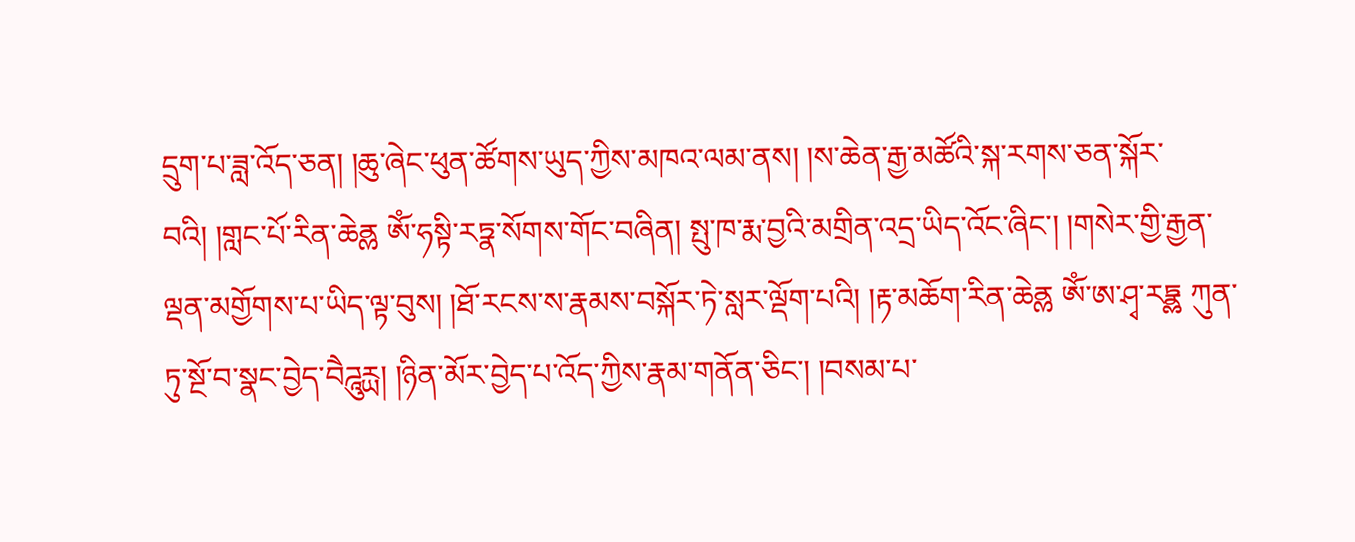དྲུག་པ་ཟླ་འོད་ཅན། །ཆུ་ཞེང་ཕུན་ཚོགས་ཡུད་ཀྱིས་མཁའ་ལམ་ནས། །ས་ཆེན་རྒྱ་མཚོའི་སྐ་རགས་ཅན་སྐོར་བའི། །གླང་པོ་རིན་ཆེནྎ ཨོཾ་ཧསྟི་རཏྣ་སོགས་གོང་བཞིན། སྤུ་ཁ་རྨ་བྱའི་མགྲིན་འདྲ་ཡིད་འོང་ཞིང་། །གསེར་གྱི་རྒྱན་ལྡན་མགྱོགས་པ་ཡིད་ལྟ་བུས། །ཐོ་རངས་ས་རྣམས་བསྐོར་ཏེ་སླར་ལྡོག་པའི། །རྟ་མཆོག་རིན་ཆེནྎ ཨོཾ་ཨ་ཤྭ་རཏྣྎ ཀུན་ཏུ་སྔོ་བ་སྣང་བྱེད་བཻཌཱུརྻ། །ཉིན་མོར་བྱེད་པ་འོད་ཀྱིས་རྣམ་གནོན་ཅིང་། །བསམ་པ་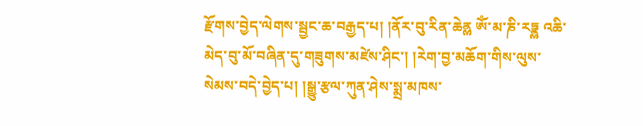རྫོགས་བྱེད་ལེགས་སྦྱང་ཆ་བརྒྱད་པ། །ནོར་བུ་རིན་ཆེནྎ ཨོཾ་མ་ཎི་རཏྣྎ འཆི་མེད་བུ་མོ་བཞིན་དུ་གཟུགས་མཛེས་ཤིང་། །རེག་བྱ་མཆོག་གིས་ལུས་སེམས་བདེ་བྱེད་པ། །སྒྱུ་རྩལ་ཀུན་ཤེས་སྨྲ་མཁས་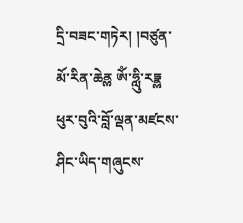དྲི་བཟང་གཏེར། །བཙུན་མོ་རིན་ཆེནྎ ཨོཾ་ཧླིུ་རཏྣྎ ཕུར་བུའི་བློ་ལྡན་མཛངས་ཤིང་ཡིད་གཞུངས་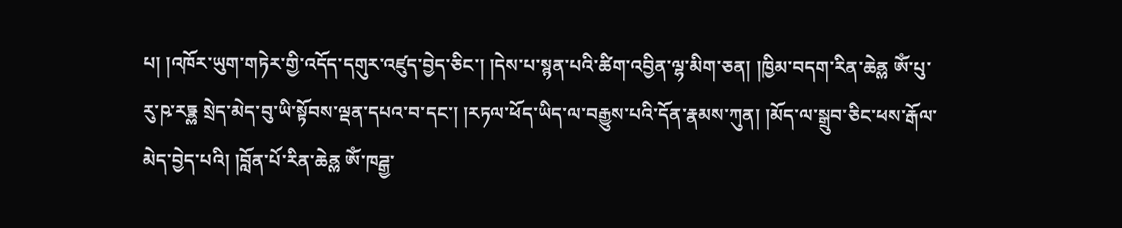པ། །འཁོར་ཡུག་གཏེར་གྱི་འདོད་དགུར་འཛུད་བྱེད་ཅིང་། །དེས་པ་སྙན་པའི་ཚིག་འབྱིན་ལྷ་མིག་ཅན། །ཁྱིམ་བདག་རིན་ཆེནྎ ཨོཾ་པུ་རུ་ཥ་རཏྣྎ སྲེད་མེད་བུ་ཡི་སྟོབས་ལྡན་དཔའ་བ་དང་། །རཏལ་ཕོད་ཡིད་ལ་བརྒྱུས་པའི་དོན་རྣམས་ཀུན། །མོད་ལ་སྒྲུབ་ཅིང་ཕས་རྒོལ་མེད་བྱེད་པའི། །བློན་པོ་རིན་ཆེནྎ ཨོཾ་ཁཌྒྱ་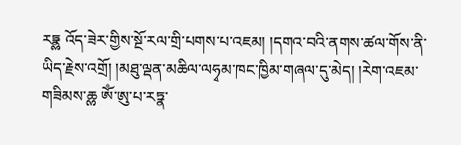རཏྣྎ འོད་ཟེར་གྱིས་སྔོ་རལ་གྲི་པགས་པ་འཇམ། །དགའ་བའི་ནགས་ཚལ་གོས་ནི་ཡིད་རྗེས་འགྲོ། །མཐུ་ལྡན་མཆིལ་ལཧྭམ་ཁང་ཁྱིམ་གཞལ་དུ་མེད། །རེག་འཇམ་གཟིམས་ཆྎ ཨོཾ་ཨུ་པ་རཏྣ་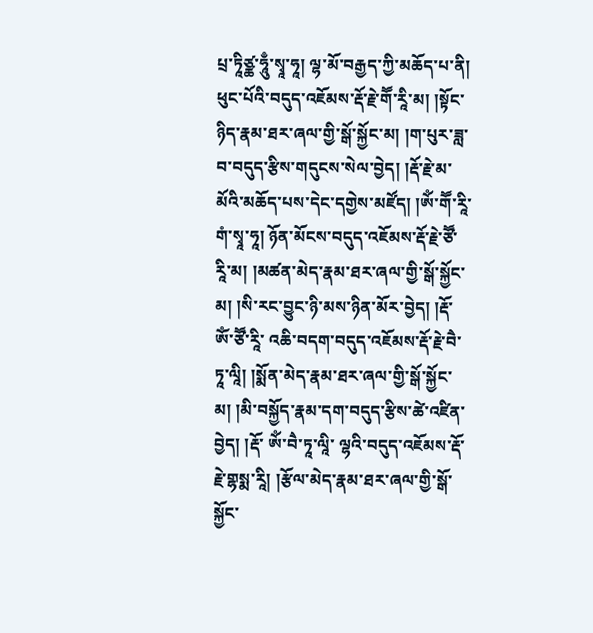པྲ་ཏཱིཙྪ་ཧཱུྃ་སྭཱ་ཧཱ། ལྷ་མོ་བརྒྱད་ཀྱི་མཆོད་པ་ནི། ཕུང་པོའི་བདུད་འཇོམས་རྡོ་རྗེ་གཽ་རཱི་མ། །སྟོང་ཉིད་རྣམ་ཐར་ཞལ་གྱི་སྒོ་སྐྱོང་མ། །ག་པུར་ཟླ་བ་བདུད་རྩིས་གདུངས་སེལ་བྱེད། །རྡོ་རྗེ་མ་མོའི་མཆོད་པས་དེང་དགྱེས་མཛོད། །ཨོཾ་གཽ་རཱི་གཾ་སྭཱ་ཧཱ། ཉོན་མོངས་བདུད་འཇོམས་རྡོ་རྗེ་ཙཽ་རཱི་མ། །མཚན་མེད་རྣམ་ཐར་ཞལ་གྱི་སྒོ་སྐྱོང་མ། །སི་རང་བྱུང་ཉི་མས་ཉིན་མོར་བྱེད། །རྡོ་ ཨོཾ་ཙཽ་རཱི་ འཆི་བདག་བདུད་འཇོམས་རྡོ་རྗེ་བཻ་ཏཱ་ལཱི། །སྨོན་མེད་རྣམ་ཐར་ཞལ་གྱི་སྒོ་སྐྱོང་མ། །མི་བསྐྱོད་རྣམ་དག་བདུད་རྩིས་ཚེ་འཛིན་བྱེད། །རྡོ་ ཨོཾ་བཻ་ཏཱ་ལཱི་ ལྷའི་བདུད་འཇོམས་རྡོ་རྗེ་གྷསྨ་རཱི། །རྩོལ་མེད་རྣམ་ཐར་ཞལ་གྱི་སྒོ་སྐྱོང་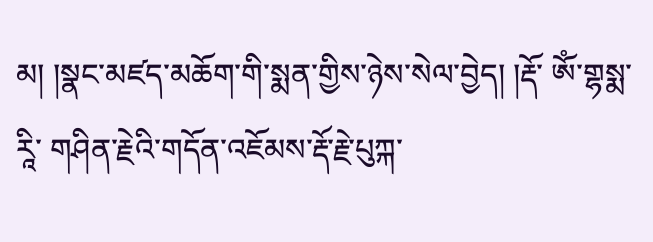མ། །སྣང་མཛད་མཆོག་གི་སྨན་གྱིས་ཉེས་སེལ་བྱེད། །རྡོ་ ཨོཾ་གྷསྨ་རཱི་ གཤིན་རྗེའི་གདོན་འཇོམས་རྡོ་རྗེ་པུཀྐ་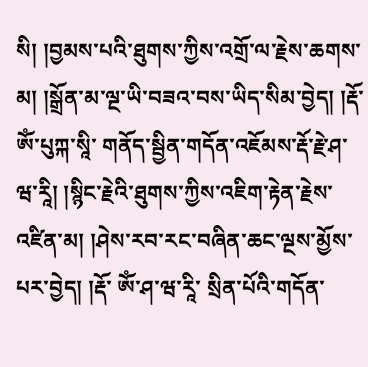སི། །བྱམས་པའི་ཐུགས་ཀྱིས་འགྲོ་ལ་རྗེས་ཆགས་མ། །སྒྲོན་མ་ལྔ་ཡི་བཟའ་བས་ཡིད་སིམ་བྱེད། །རྡོ་ ཨོཾ་པུཀྐ་སཱི་ གནོད་སྦྱིན་གདོན་འཇོམས་རྡོ་རྗེ་ཤ་ཝ་རཱི། །སྙིང་རྗེའི་ཐུགས་ཀྱིས་འཇིག་རྟེན་རྗེས་འཛིན་མ། །ཤེས་རབ་རང་བཞིན་ཆང་ལྔས་མྱོས་པར་བྱེད། །རྡོ་ ཨོཾ་ཤ་ཝ་རཱི་ སྲིན་པོའི་གདོན་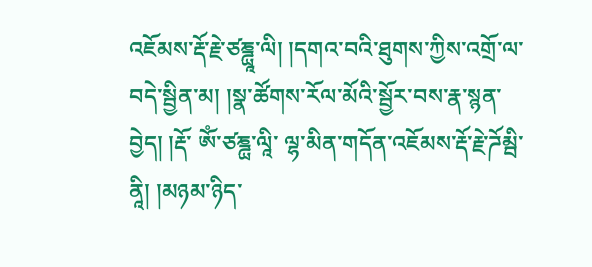འཇོམས་རྡོ་རྗེ་ཙཎྜྻཱ་ལི། །དགའ་བའི་ཐུགས་ཀྱིས་འགྲོ་ལ་བདེ་སྦྱིན་མ། །སྣ་ཚོགས་རོལ་མོའི་སྦྱོར་བས་རྣ་སྙན་བྱེད། །རྡོ་ ཨོཾ་ཙཎྜྻ་ལཱི་ ལྷ་མིན་གདོན་འཇོམས་རྡོ་རྗེ་ཌོམྦི་ནཱི། །མཉམ་ཉིད་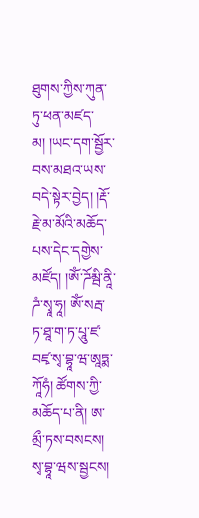ཐུགས་ཀྱིས་ཀུན་ཏུ་ཕན་མཛད་མ། །ཡང་དག་སྦྱོར་བས་མཐའ་ཡས་བདེ་སྟེར་བྱེད། །རྡོ་རྗེ་མ་མོའི་མཆོད་པས་དེང་དགྱེས་མཛོད། །ཨོཾ་ཌོམྦི་ནཱི་ཌཾ་སྭཱ་ཧཱ། ཨོཾ་སརྦ་ཏ་ཐཱ་ག་ཏ་པཱུ་ཛ་བཛྭ་སྭ་བྷཱ་ཝ་ཨཱཏྨ་ཀཱོཧཾ། ཚོགས་ཀྱི་མཆོད་པ་ནི། ཨ་མྲྀ་ཏས་བསངས། སྭ་བྷཱ་ཝས་སྦྱངས།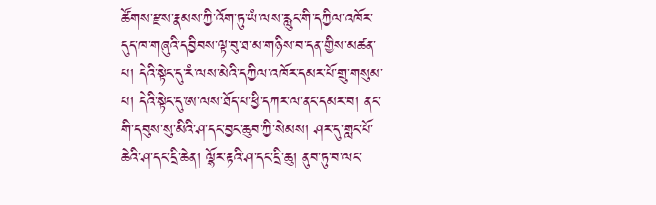ཚོགས་རྫས་རྣམས་ཀྱི་འོག་ཏུ་ཡཾ་ལས་རླུང་གི་དཀྱིལ་འཁོར་དུད་ཁ་གཞུའི་དབྱིབས་ལྟ་བུ་ཐ་མ་གཉིས་བ་དན་གྱིས་མཚན་པ། དེའི་སྟེང་དུ་རཾ་ལས་མེའི་དཀྱིལ་འཁོར་དམར་པོ་གྲུ་གསུམ་པ། དེའི་སྟེང་དུ་ཨ་ལས་ཐོད་པ་ཕྱི་དཀར་ལ་ནང་དམར་བ། ནང་གི་དབུས་སུ་མིའི་ཤ་དང་བྱང་ཆུབ་ཀྱི་སེམས། ཤར་དུ་གླང་པོ་ཆེའི་ཤ་དང་དྲི་ཆེན། ལྷོར་རྟའི་ཤ་དང་དྲི་ཆུ། ནུབ་ཏུ་བ་ལང་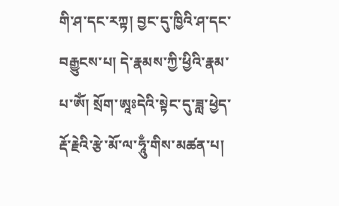གི་ཤ་དང་རཀྟ། བྱང་དུ་ཁྱིའི་ཤ་དང་བརྒྱུངས་པ། དེ་རྣམས་ཀྱི་ཕྱིའི་རྣམ་པ་ཨོཾ། སྲོག་ཨཱཿདེའི་སྟེང་དུ་ཟླ་ཕྱེད་རྡོ་རྗེའི་རྩེ་མོ་ལ་ཧཱུྃ་གིས་མཚན་པ།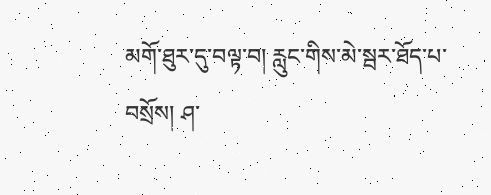མགོ་ཐུར་དུ་བལྟ་བ། རླུང་གིས་མེ་སྦར་ཐོད་པ་བསྲོས། ཤ་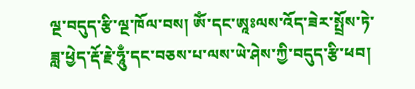ལྔ་བདུད་རྩི་ལྔ་ཁོལ་བས། ཨོཾ་དང་ཨཱཿལས་འོད་ཟེར་སྤྲོས་ཏེ་ཟླ་ཕྱེད་རྡོ་རྗེ་ཧཱུྃ་དང་བཅས་པ་ལས་ཡེ་ཤེས་ཀྱི་བདུད་རྩི་ཕབ།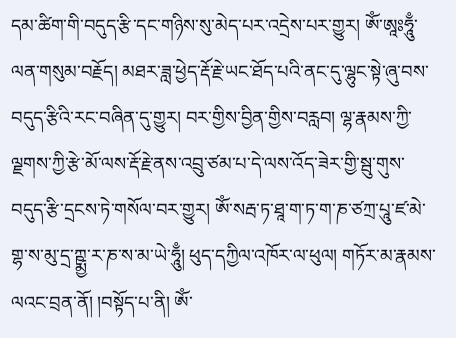དམ་ཚིག་གི་བདུད་རྩི་དང་གཉིས་སུ་མེད་པར་འདྲེས་པར་གྱུར། ཨོཾ་ཨཱཿཧཱུྃ་ལན་གསུམ་བརྗོད། མཐར་ཟླ་ཕྱེད་རྡོ་རྗེ་ཡང་ཐོད་པའི་ནང་དུ་ལྷུང་སྟེ་ཞུ་བས་བདུད་རྩིའི་རང་བཞིན་དུ་གྱུར། བར་གྱིས་བྱིན་གྱིས་བརླབ། ལྷ་རྣམས་ཀྱི་ལྗགས་ཀྱི་རྩེ་མོ་ལས་རྡོ་རྗེ་ནས་འབྲུ་ཙམ་པ་དེ་ལས་འོད་ཟེར་གྱི་སྦུ་གུས་བདུད་རྩི་དྲངས་ཏེ་གསོལ་བར་གྱུར། ཨོཾ་སརྦ་ཏ་ཐཱ་ག་ཏ་ག་ཎ་ཙཀྲ་པཱུ་ཛ་མེ་གྷ་ས་མུ་དྲ་ཀྵྨྱ་ར་ཎ་ས་མ་ཡེ་ཧཱུྃ། ཕུད་དཀྱིལ་འཁོར་ལ་ཕུལ། གཏོར་མ་རྣམས་ལའང་བྲན་ནོ། །བསྟོད་པ་ནི། ཨོཾ་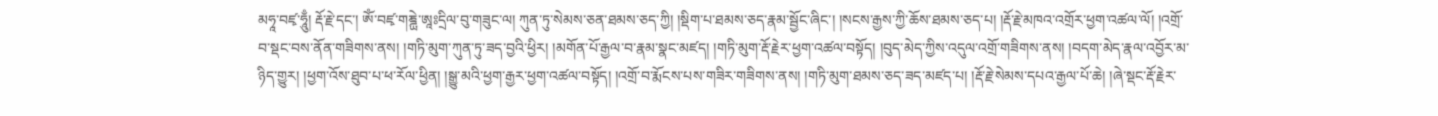མཧཱ་བཛྭ་ཧཱུྃ། རྡོ་རྗེ་དང་། ཨོཾ་བཛྭ་གཎྜྻེ་ཨཱཿདྲིལ་བུ་གཟུང་ལ། ཀུན་ཏུ་སེམས་ཅན་ཐམས་ཅད་ཀྱི། །སྡིག་པ་ཐམས་ཅད་རྣམ་སྦྱོང་ཞིང་། །སངས་རྒྱས་ཀྱི་ཆོས་ཐམས་ཅད་པ། །རྡོ་རྗེ་མཁའ་འགྲོར་ཕྱག་འཚལ་ལོ། །འགྲོ་བ་སྡང་བས་ནོན་གཟིགས་ནས། །གཏི་མུག་ཀུན་ཏུ་ཟད་བྱའི་ཕྱིར། །མགོན་པོ་རྒྱལ་བ་རྣམ་སྣང་མཛད། །གཏི་མུག་རྡོ་རྗེར་ཕྱག་འཚལ་བསྟོད། །བུད་མེད་ཀྱིས་འདུལ་འགྲོ་གཟིགས་ནས། །བདག་མེད་རྣལ་འབྱོར་མ་ཉིད་གྱུར། །ཕྱག་འོས་ཐུབ་པ་ཕ་རོལ་ཕྱིན། །སྒྱུ་མའི་ཕྱག་རྒྱར་ཕྱག་འཚལ་བསྟོད། །འགྲོ་བ་རྨོངས་པས་གཟིར་གཟིགས་ནས། །གཏི་མུག་ཐམས་ཅད་ཟད་མཛད་པ། །རྡོ་རྗེ་སེམས་དཔའ་རྒྱལ་པོ་ཆེ། །ཞེ་སྡང་རྡོ་རྗེར་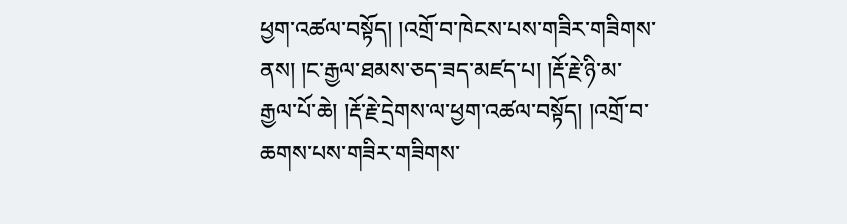ཕྱག་འཚལ་བསྟོད། །འགྲོ་བ་ཁེངས་པས་གཟིར་གཟིགས་ནས། །ང་རྒྱལ་ཐམས་ཅད་ཟད་མཛད་པ། །རྡོ་རྗེ་ཉི་མ་རྒྱལ་པོ་ཆེ། །རྡོ་རྗེ་དྲེགས་ལ་ཕྱག་འཚལ་བསྟོད། །འགྲོ་བ་ཆགས་པས་གཟིར་གཟིགས་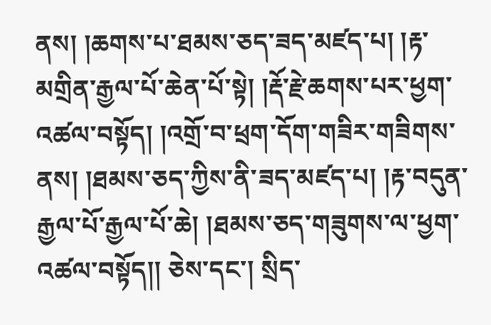ནས། །ཆགས་པ་ཐམས་ཅད་ཟད་མཛད་པ། །རྟ་མགྲིན་རྒྱལ་པོ་ཆེན་པོ་སྟེ། །རྡོ་རྗེ་ཆགས་པར་ཕྱག་འཚལ་བསྟོད། །འགྲོ་བ་ཕྲག་དོག་གཟིར་གཟིགས་ནས། །ཐམས་ཅད་ཀྱིས་ནི་ཟད་མཛད་པ། །རྟ་བདུན་རྒྱལ་པོ་རྒྱལ་པོ་ཆེ། །ཐམས་ཅད་གཟུགས་ལ་ཕྱག་འཚལ་བསྟོད།། ཅེས་དང་། སྲིད་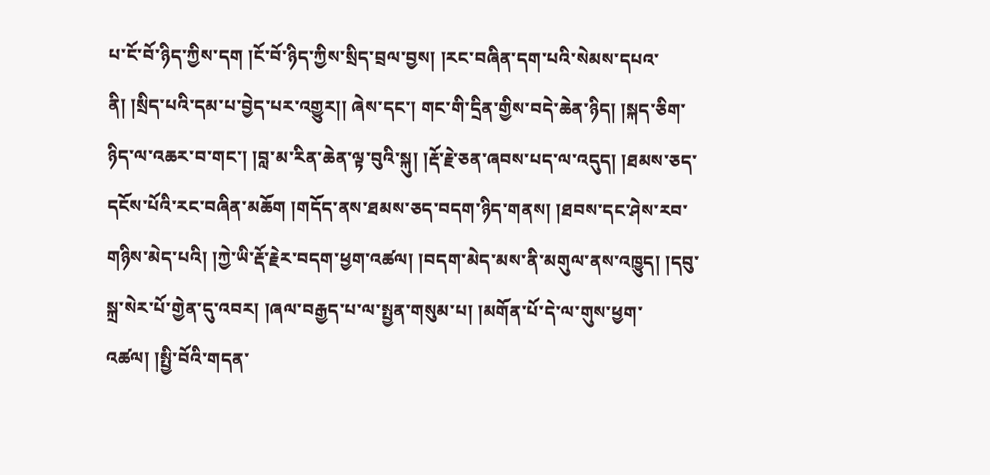པ་ངོ་བོ་ཉིད་ཀྱིས་དག །ངོ་བོ་ཉིད་ཀྱིས་སྲིད་བྲལ་བྱས། །རང་བཞིན་དག་པའི་སེམས་དཔའ་ནི། །སྲིད་པའི་དམ་པ་བྱེད་པར་འགྱུར།། ཞེས་དང་། གང་གི་དྲིན་གྱིས་བདེ་ཆེན་ཉིད། །སྐད་ཅིག་ཉིད་ལ་འཆར་བ་གང་། །བླ་མ་རིན་ཆེན་ལྟ་བུའི་སྐུ། །རྡོ་རྗེ་ཅན་ཞབས་པད་ལ་འདུད། །ཐམས་ཅད་དངོས་པོའི་རང་བཞིན་མཆོག །གདོད་ནས་ཐམས་ཅད་བདག་ཉིད་གནས། །ཐབས་དང་ཤེས་རབ་གཉིས་མེད་པའི། །ཀྱེ་ཡི་རྡོ་རྗེར་བདག་ཕྱག་འཚལ། །བདག་མེད་མས་ནི་མགུལ་ནས་འཁྱུད། །དབུ་སྐྲ་སེར་པོ་གྱེན་དུ་འབར། །ཞལ་བརྒྱད་པ་ལ་སྤྱན་གསུམ་པ། །མགོན་པོ་དེ་ལ་གུས་ཕྱག་འཚལ། །སྤྱི་བོའི་གདན་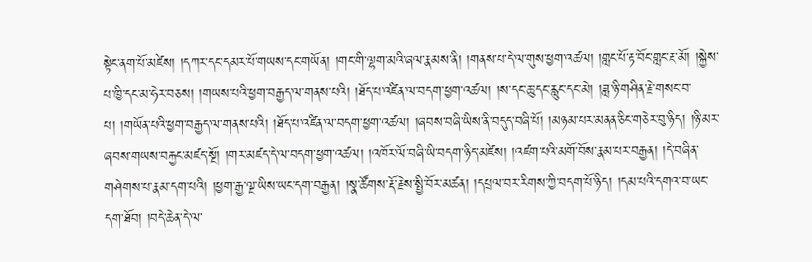སྟེང་ནག་པོ་མཛེས། །དཀར་དང་དམར་པོ་གཡས་དང་གཡོན། །གང་གི་ལྷག་མའི་ཞལ་རྣམས་ནི། །གནས་པ་དེ་ལ་གུས་ཕྱག་འཚལ། །གླང་པོ་རྟ་བོང་གླང་རྔ་མོ། །སྐྱེས་པ་ཁྱི་དང་མ་ཧེར་བཅས། །གཡས་པའི་ཕྱག་བརྒྱད་ལ་གནས་པའི། །ཐོད་པ་འཛིན་ལ་བདག་ཕྱག་འཚལ། །ས་དང་ཆུ་དང་རླུང་དང་མེ། །ཟླ་ཉི་གཤིན་རྗེ་གསང་བ་པ། །གཡོན་པའི་ཕྱག་བརྒྱད་ལ་གནས་པའི། །ཐོད་པ་འཛིན་ལ་བདག་ཕྱག་འཚལ། །ཞབས་བཞི་ཡིས་ནི་བདུད་བཞི་པོ། །མཉམ་པར་མནན་ཅིང་གཅེར་བུ་ཉིད། །ཉི་མར་ཞབས་གཡས་བརྐྱང་མཛད་སྔོ། །གར་མཛད་དེ་ལ་བདག་ཕྱག་འཚལ། །འཁོར་ལོ་བཞི་ཡི་བདག་ཉིད་མཛེས། །འཛག་པའི་མགོ་བོས་རྣམ་པར་བརྒྱན། །དེ་བཞིན་གཤེགས་པ་རྣམ་དག་པའི། །ཕྱག་རྒྱ་ལྔ་ཡིས་ཡང་དག་བརྒྱན། །སྣ་ཚོགས་རྡོ་རྗེས་སྤྱི་བོར་མཚན། །དཔྲལ་བར་རིགས་ཀྱི་བདག་པོ་ཉིད། །དམ་པའི་དགའ་བ་ཡང་དག་ཐོབ། །བདེ་ཆེན་དེ་ལ་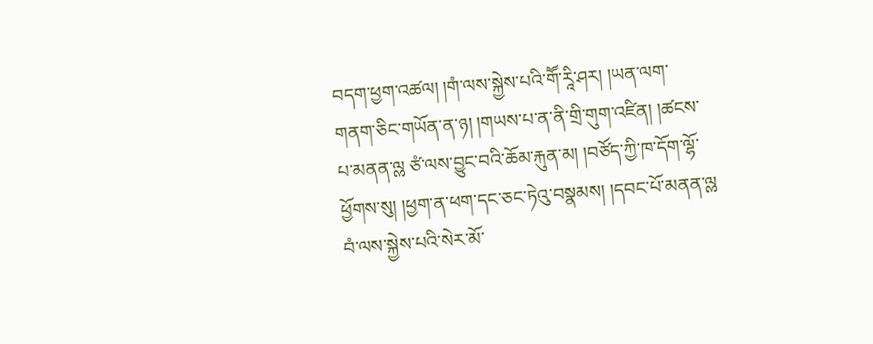བདག་ཕྱག་འཚལ། །གཾ་ལས་སྐྱེས་པའི་གཽ་རཱི་ཤར། །ཡན་ལག་གནག་ཅིང་གཡོན་ན་ཉ། །གཡས་པ་ན་ནི་གྲི་གུག་འཛིན། །ཚངས་པ་མནན་ལྎ ཙཾ་ལས་བྱུང་བའི་ཆོམ་རྐུན་མ། །བཙོད་ཀྱི་ཁ་དོག་ལྷོ་ཕྱོགས་སུ། །ཕྱག་ན་ཕག་དང་ཅང་ཏེའུ་བསྣམས། །དབང་པོ་མནན་ལྎ བཾ་ལས་སྐྱེས་པའི་སེར་མོ་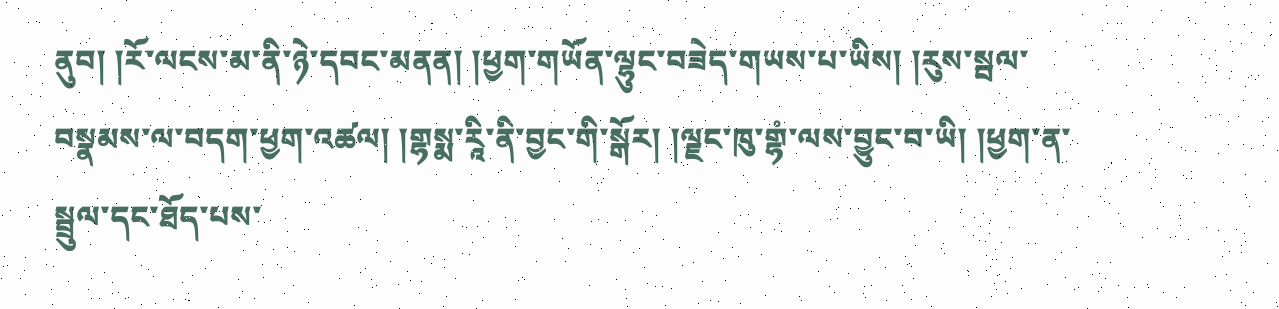ནུབ། །རོ་ལངས་མ་ནི་ཉེ་དབང་མནན། །ཕྱག་གཡོན་ལྷུང་བཟེད་གཡས་པ་ཡིས། །རུས་སྦལ་བསྣམས་ལ་བདག་ཕྱག་འཚལ། །གྷསྨ་རཱི་ནི་བྱང་གི་སྒོར། །ལྗང་ཁུ་གྷཾ་ལས་བྱུང་བ་ཡི། །ཕྱག་ན་སྦྲུལ་དང་ཐོད་པས་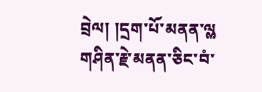བྲེལ། །དྲག་པོ་མནན་ལྎ གཤིན་རྗེ་མནན་ཅིང་བཾ་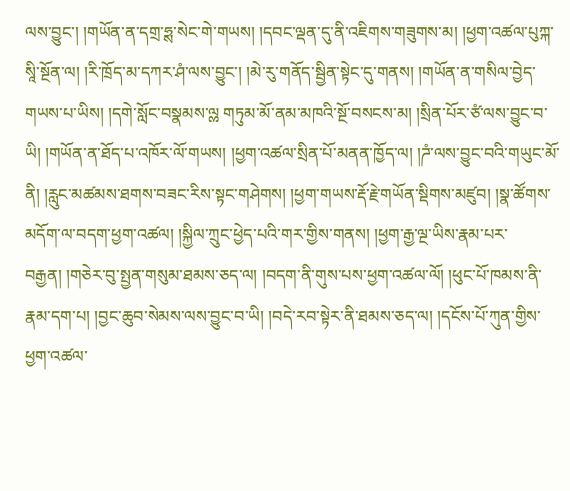ལས་བྱུང་། །གཡོན་ན་དགྲ་ཧྶ་སེང་གེ་གཡས། །དབང་ལྡན་དུ་ནི་འཇིགས་གཟུགས་མ། །ཕྱག་འཚལ་པུཀྐ་སཱི་སྔོན་ལ། །རི་ཁྲོད་མ་དཀར་ཤཾ་ལས་བྱུང་། །མེ་རུ་གནོད་སྦྱིན་སྟེང་དུ་གནས། །གཡོན་ན་གསིལ་བྱེད་གཡས་པ་ཡིས། །དགེ་སློང་བསྣམས་ལྎ གཏུམ་མོ་ནམ་མཁའི་སྔོ་བསངས་མ། །སྲིན་པོར་ཙཾ་ལས་བྱུང་བ་ཡི། །གཡོན་ན་ཐོད་པ་འཁོར་ལོ་གཡས། །ཕྱག་འཚལ་སྲིན་པོ་མནན་ཁྱོད་ལ། །ཌཾ་ལས་བྱུང་བའི་གཡུང་མོ་ནི། །རླུང་མཚམས་ཐགས་བཟང་རིས་སྟང་གཤེགས། །ཕྱག་གཡས་རྡོ་རྗེ་གཡོན་སྡིགས་མཛུབ། །སྣ་ཚོགས་མདོག་ལ་བདག་ཕྱག་འཚལ། །སྐྱིལ་ཀྲུང་ཕྱེད་པའི་གར་གྱིས་གནས། །ཕྱག་རྒྱ་ལྔ་ཡིས་རྣམ་པར་བརྒྱན། །གཅེར་བུ་སྤྱན་གསུམ་ཐམས་ཅད་ལ། །བདག་ནི་གུས་པས་ཕྱག་འཚལ་ལོ། །ཕུང་པོ་ཁམས་ནི་རྣམ་དག་པ། །བྱང་ཆུབ་སེམས་ལས་བྱུང་བ་ཡི། །བདེ་རབ་སྟེར་ནི་ཐམས་ཅད་ལ། །དངོས་པོ་ཀུན་གྱིས་ཕྱག་འཚལ་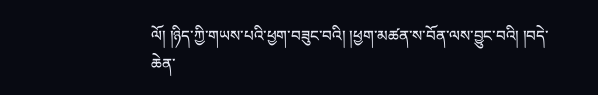ལོ། །ཉིད་ཀྱི་གཡས་པའི་ཕྱག་བཟུང་བའི། །ཕྱག་མཚན་ས་བོན་ལས་བྱུང་བའི། །བདེ་ཆེན་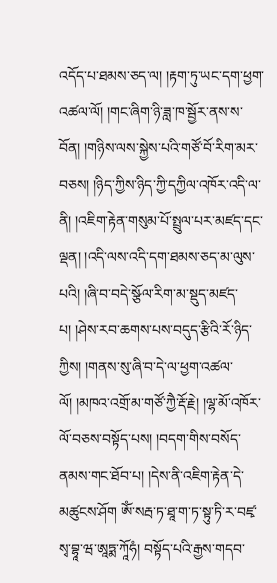འདོད་པ་ཐམས་ཅད་ལ། །རྟག་ཏུ་ཡང་དག་ཕྱག་འཚལ་ལོ། །གང་ཞིག་ཉི་ཟླ་ཁ་སྦྱོར་ནས་ས་བོན། །གཉིས་ལས་སྐྱེས་པའི་གཙོ་བོ་རིག་མར་བཅས། །ཉིད་ཀྱིས་ཉིད་ཀྱི་དཀྱིལ་འཁོར་འདི་ལ་ནི། །འཇིག་རྟེན་གསུམ་པོ་སྤྲུལ་པར་མཛད་དང་ལྡན། །འདི་ལས་འདི་དག་ཐམས་ཅད་མ་ལུས་པའི། །ཞི་བ་བདེ་སྩོལ་རིག་མ་སྡུད་མཛད་པ། །ཤེས་རབ་ཆགས་པས་བདུད་རྩིའི་རོ་ཉིད་ཀྱིས། །གནས་སུ་ཞི་བ་དེ་ལ་ཕྱག་འཚལ་ལོ། །མཁའ་འགྲོ་མ་གཙོ་ཀྱཻ་རྡོ་རྗེ། །ལྷ་མོ་འཁོར་ལོ་བཅས་བསྟོད་པས། །བདག་གིས་བསོད་ནམས་གང་ཐོབ་པ། །དེས་ནི་འཇིག་རྟེན་དེ་མཚུངས་ཤོག ཨོཾ་སརྦ་ཏ་ཐཱ་ག་ཏ་སྟུ་ཏི་ར་བཛྭ་སྭ་བྷཱ་ཝ་ཨཱཏྨ་ཀཱོཧཾ། བསྟོད་པའི་རྒྱས་གདབ་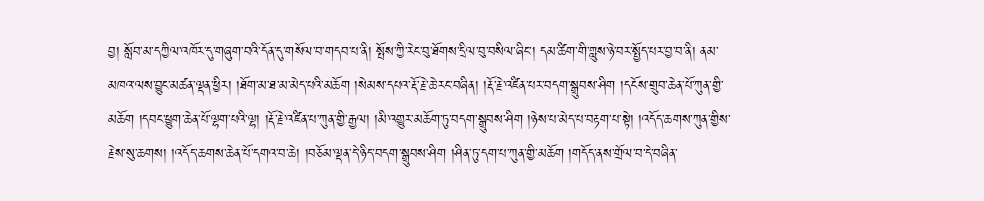བྱ། སློབ་མ་དཀྱིལ་འཁོར་དུ་གཞུག་བའི་དོན་དུ་གསོལ་བ་གདབ་པ་ནི། སྤོས་ཀྱི་རེང་བུ་ཐོགས་དྲིལ་བུ་བསིལ་ཞིང་། དམ་ཚིག་གི་གླུས་ཉེ་བར་སྤྱོད་པར་བྱ་བ་ནི། ནམ་མཁའ་ལས་བྱུང་མཚན་ལྡན་ཕྱིར། །ཐོག་མ་ཐ་མ་མེད་པའི་མཆོག །སེམས་དཔའ་རྡོ་རྗེ་ཆེ་རང་བཞིན། །རྡོ་རྗེ་འཛིན་པར་བདག་སྒྲུབས་ཤིག །དངོས་གྲུབ་ཆེན་པོ་ཀུན་གྱི་མཆོག །དབང་ཕྱུག་ཆེན་པོ་ལྷག་པའི་ལྷ། །རྡོ་རྗེ་འཛིན་པ་ཀུན་གྱི་རྒྱལ། །མི་འགྱུར་མཆོག་ཏུ་བདག་སྒྲུབས་ཤིག །ཉེས་པ་མེད་པ་བརྟག་པ་སྟེ། །འདོད་ཆགས་ཀུན་གྱིས་རྗེས་སུ་ཆགས། །འདོད་ཆགས་ཆེན་པོ་དགའ་བ་ཆེ། །བཅོམ་ལྡན་དེ་ཉིད་བདག་སྒྲུབས་ཤིག །ཤིན་ཏུ་དག་པ་ཀུན་གྱི་མཆོག །གདོད་ནས་གྲོལ་བ་དེ་བཞིན་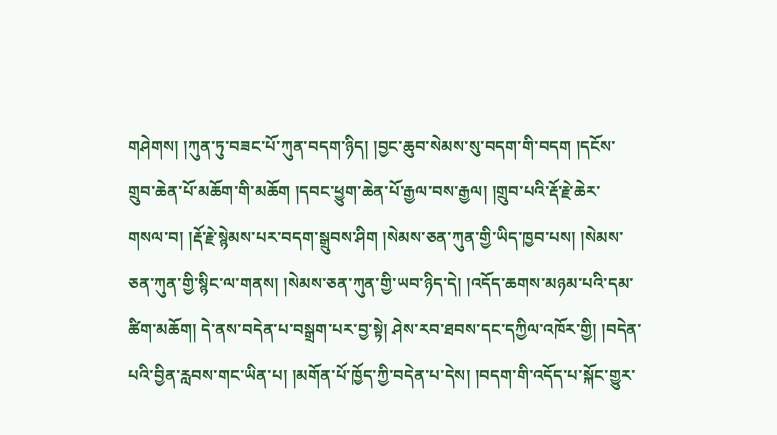གཤེགས། །ཀུན་ཏུ་བཟང་པོ་ཀུན་བདག་ཉིད། །བྱང་ཆུབ་སེམས་སུ་བདག་གི་བདག །དངོས་གྲུབ་ཆེན་པོ་མཆོག་གི་མཆོག །དབང་ཕྱུག་ཆེན་པོ་རྒྱལ་བས་རྒྱལ། །གྲུབ་པའི་རྡོ་རྗེ་ཆེར་གསལ་བ། །རྡོ་རྗེ་སྙེམས་པར་བདག་སྒྲུབས་ཤིག །སེམས་ཅན་ཀུན་གྱི་ཡིད་ཁྱབ་པས། །སེམས་ཅན་ཀུན་གྱི་སྙིང་ལ་གནས། །སེམས་ཅན་ཀུན་གྱི་ཡབ་ཉིད་དེ། །འདོད་ཆགས་མཉམ་པའི་དམ་ཚིག་མཆོག། དེ་ནས་བདེན་པ་བསྒྲག་པར་བྱ་སྟེ། ཤེས་རབ་ཐབས་དང་དཀྱིལ་འཁོར་གྱི། །བདེན་པའི་བྱིན་རླབས་གང་ཡིན་པ། །མགོན་པོ་ཁྱོད་ཀྱི་བདེན་པ་དེས། །བདག་གི་འདོད་པ་སྐོང་གྱུར་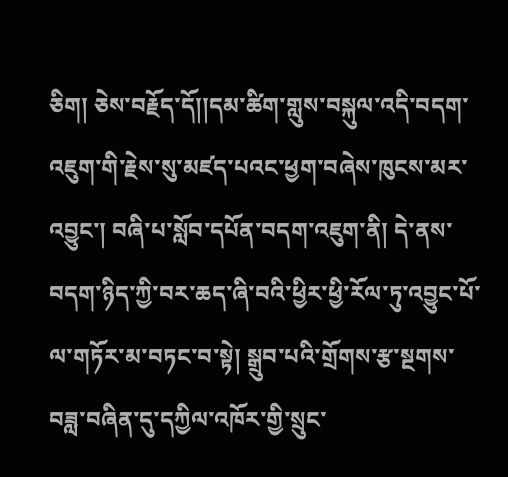ཅིག། ཅེས་བརྗོད་དོ།།དམ་ཚིག་གླུས་བསྐུལ་འདི་བདག་འཇུག་གི་རྗེས་སུ་མཛད་པའང་ཕྱག་བཞེས་ཁུངས་མར་འབྱུང་། བཞི་པ་སློབ་དཔོན་བདག་འཇུག་ནི། དེ་ནས་བདག་ཉིད་ཀྱི་བར་ཆད་ཞི་བའི་ཕྱིར་ཕྱི་རོལ་ཏུ་འབྱུང་པོ་ལ་གཏོར་མ་བཏང་བ་སྟེ། སྒྲུབ་པའི་གྲོགས་རྩ་སྔགས་བཟླ་བཞིན་དུ་དཀྱིལ་འཁོར་གྱི་སྲུང་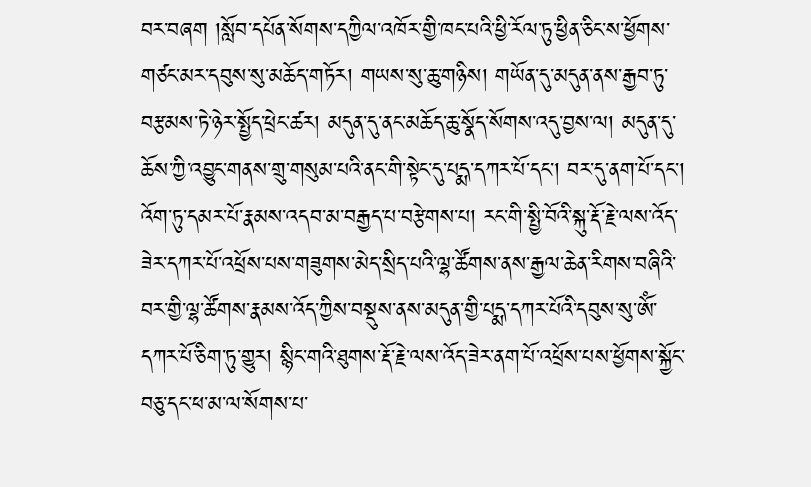བར་བཞག །སློབ་དཔོན་སོགས་དཀྱིལ་འཁོར་གྱི་ཁང་པའི་ཕྱི་རོལ་ཏུ་ཕྱིན་ཅིང་ས་ཕྱོགས་གཙང་མར་དབུས་སུ་མཆོད་གཏོར། གཡས་སུ་ཆུ་གཉིས། གཡོན་དུ་མདུན་ནས་རྒྱབ་ཏུ་བརྩམས་ཏེ་ཉེར་སྤྱོད་ཕྲེང་ཚར། མདུན་དུ་ནང་མཆོད་ཆུ་སྣོད་སོགས་འདུ་བྱས་ལ། མདུན་དུ་ཆོས་ཀྱི་འབྱུང་གནས་གྲུ་གསུམ་པའི་ནང་གི་སྟེང་དུ་པདྨ་དཀར་པོ་དང་། བར་དུ་ནག་པོ་དང་། འོག་ཏུ་དམར་པོ་རྣམས་འདབ་མ་བརྒྱད་པ་བརྩེགས་པ། རང་གི་སྤྱི་བོའི་སྐུ་རྡོ་རྗེ་ལས་འོད་ཟེར་དཀར་པོ་འཕྲོས་པས་གཟུགས་མེད་སྲིད་པའི་ལྷ་ཚོགས་ནས་རྒྱལ་ཆེན་རིགས་བཞིའི་བར་གྱི་ལྷ་ཚོགས་རྣམས་འོད་ཀྱིས་བསྡུས་ནས་མདུན་གྱི་པདྨ་དཀར་པོའི་དབུས་སུ་ཨོཾ་དཀར་པོ་ཅིག་ཏུ་གྱུར། སྙིང་གའི་ཐུགས་རྡོ་རྗེ་ལས་འོད་ཟེར་ནག་པོ་འཕྲོས་པས་ཕྱོགས་སྐྱོང་བཅུ་དང་ཕ་མ་ལ་སོགས་པ་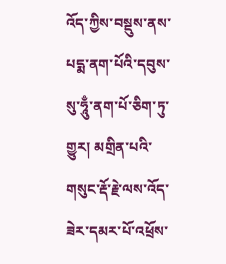འོད་ཀྱིས་བསྡུས་ནས་པདྨ་ནག་པོའི་དབུས་སུ་ཧཱུྃ་ནག་པོ་ཅིག་ཏུ་གྱུར། མགྲིན་པའི་གསུང་རྡོ་རྗེ་ལས་འོད་ཟེར་དམར་པོ་འཕྲོས་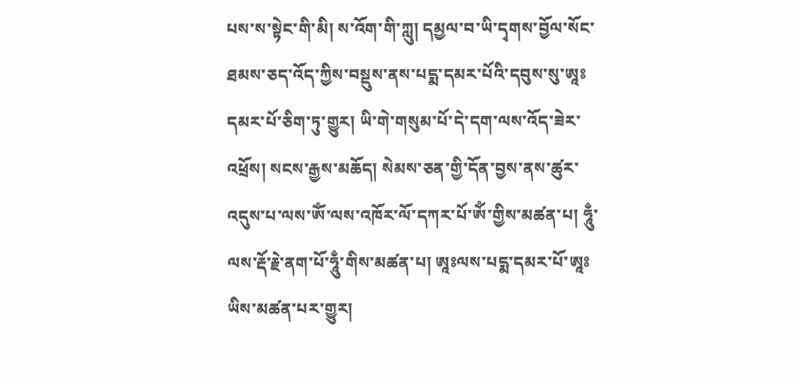པས་ས་སྟེང་གི་མི། ས་འོག་གི་ཀླུ། དམྱལ་བ་ཡི་དྭགས་བྱོལ་སོང་ཐམས་ཅད་འོད་ཀྱིས་བསྡུས་ནས་པདྨ་དམར་པོའི་དབུས་སུ་ཨཱཿདམར་པོ་ཅིག་ཏུ་གྱུར། ཡི་གེ་གསུམ་པོ་དེ་དག་ལས་འོད་ཟེར་འཕྲོས། སངས་རྒྱས་མཆོད། སེམས་ཅན་གྱི་དོན་བྱས་ནས་ཚུར་འདུས་པ་ལས་ཨོཾ་ལས་འཁོར་ལོ་དཀར་པོ་ཨོཾ་གྱིས་མཚན་པ། ཧཱུྃ་ལས་རྡོ་རྗེ་ནག་པོ་ཧཱུྃ་གིས་མཚན་པ། ཨཱཿལས་པདྨ་དམར་པོ་ཨཱཿཡིས་མཚན་པར་གྱུར།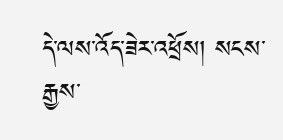དེ་ལས་འོད་ཟེར་འཕྲོས། སངས་རྒྱས་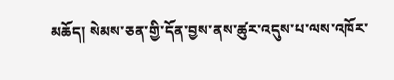མཆོད། སེམས་ཅན་གྱི་དོན་བྱས་ནས་ཚུར་འདུས་པ་ལས་འཁོར་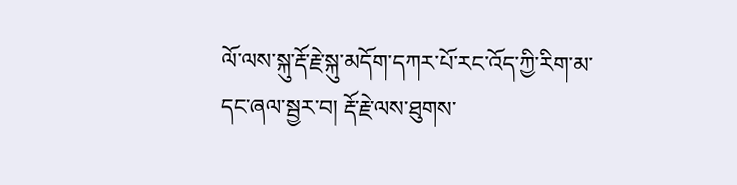ལོ་ལས་སྐུ་རྡོ་རྗེ་སྐུ་མདོག་དཀར་པོ་རང་འོད་ཀྱི་རིག་མ་དང་ཞལ་སྦྱར་བ། རྡོ་རྗེ་ལས་ཐུགས་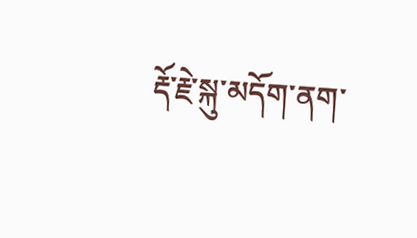རྡོ་རྗེ་སྐུ་མདོག་ནག་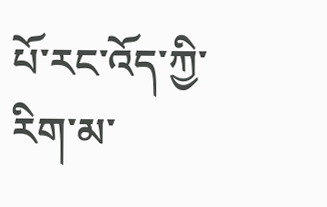པོ་རང་འོད་ཀྱི་རིག་མ་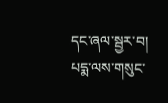དང་ཞལ་སྦྱར་བ། པདྨ་ལས་གསུང་